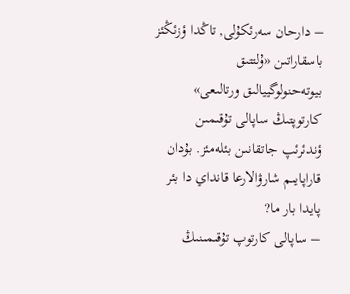– دارحان سەرئكۇلى, تاڭدا ؤزئڭئز باسقاراتىن «ۇلتتىق بيوتەحنولوگييالىق ورتالىعى» كارتوپتىڭ ساپالى تۇقىمىن ؤندئرئپ جاتقانىن بئلەمئز. بۇدان قاراپايىم شارۋالارعا قانداي دا بئر پايدا بار ما?
– ساپالى كارتوپ تۇقىمىنىڭ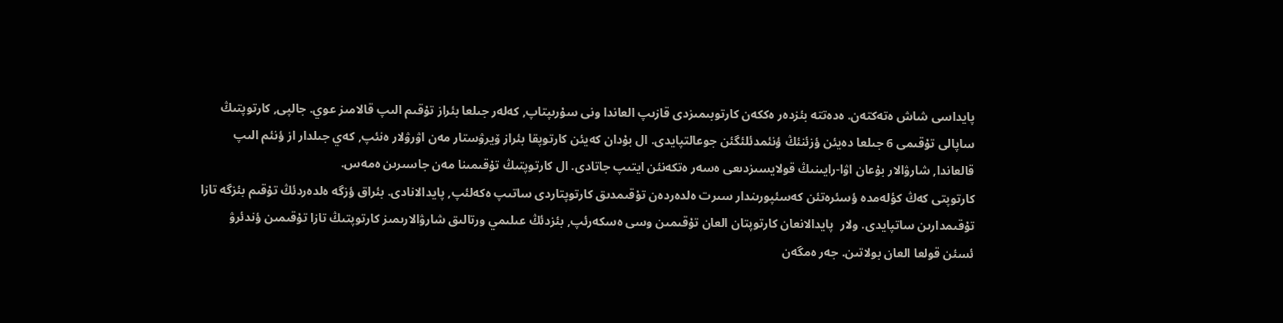پايداسى شاش ەتەكتەن. ەدەتتە بئزدەر ەككەن كارتوبىمىزدى قازىپ العاندا ونى سۇرىپتاپ, كەلەر جىلعا بئراز تۇقىم الىپ قالامىز عوي. جالپى, كارتوپتىڭ ساپالى تۇقىمى 6 جىلعا دەيئن ؤزئنئڭ ؤنئمدئلئگئن جوعالتپايدى. ال بۇدان كەيئن كارتوپقا بئراز ۆيرۋستار مەن اۋرۋلار ەنئپ, كەي جىلدار از ؤنئم الىپ قالعاندا, شارۋالار بۇعان اۋا-رايىنىڭ قولايسىزدىعى ەسەر ەتكەنئن ايتىپ جاتادى. ال كارتوپتىڭ تۇقىمىنا مەن جاسىرىن ەمەس.
كارتوپتى كەڭ كؤلەمدە ؤسئرەتئن كەسئپورىندار سىرت ەلدەردەن تۇقىمدىق كارتوپتاردى ساتىپ ەكەلئپ, پايدالانادى. بئراق ؤزگە ەلدەردئڭ تۇقىم بئزگە تازا تۇقىمدارىن ساتپايدى. ولار  پايدالانعان كارتوپتان العان تۇقىمىن وسى ەسكەرئپ, بئزدئڭ عىلىمي ورتالىق شارۋالارىمىز كارتوپتىڭ تازا تۇقىمىن ؤندئرۋ ئسئن قولعا العان بولاتىن. جەر ەمگەن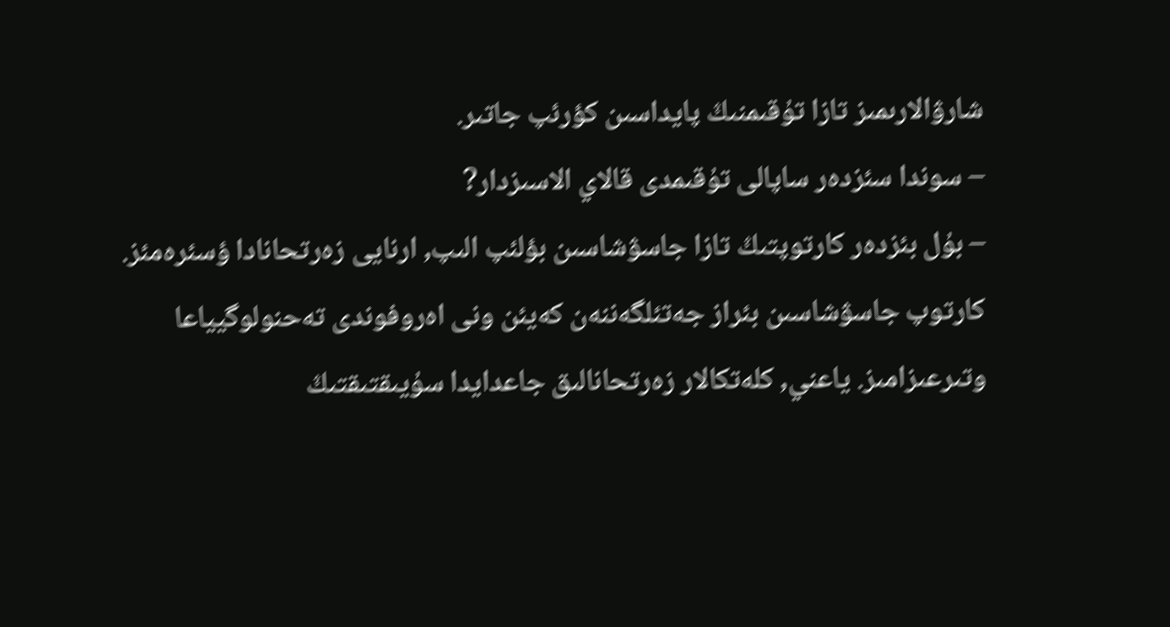شارۋالارىمىز تازا تۇقىمنىڭ پايداسىن كؤرئپ جاتىر.
– سوندا سئزدەر ساپالى تۇقىمدى قالاي الاسىزدار?
– بۇل بئزدەر كارتوپتىڭ تازا جاسۋشاسىن بؤلئپ الىپ, ارنايى زەرتحانادا ؤسئرەمئز. كارتوپ جاسۋشاسىن بئراز جەتئلگەننەن كەيئن ونى اەروفوندى تەحنولوگيياعا وتىرعىزامىز. ياعني, كلەتكالار زەرتحانالىق جاعدايدا سۇيىقتىقتىڭ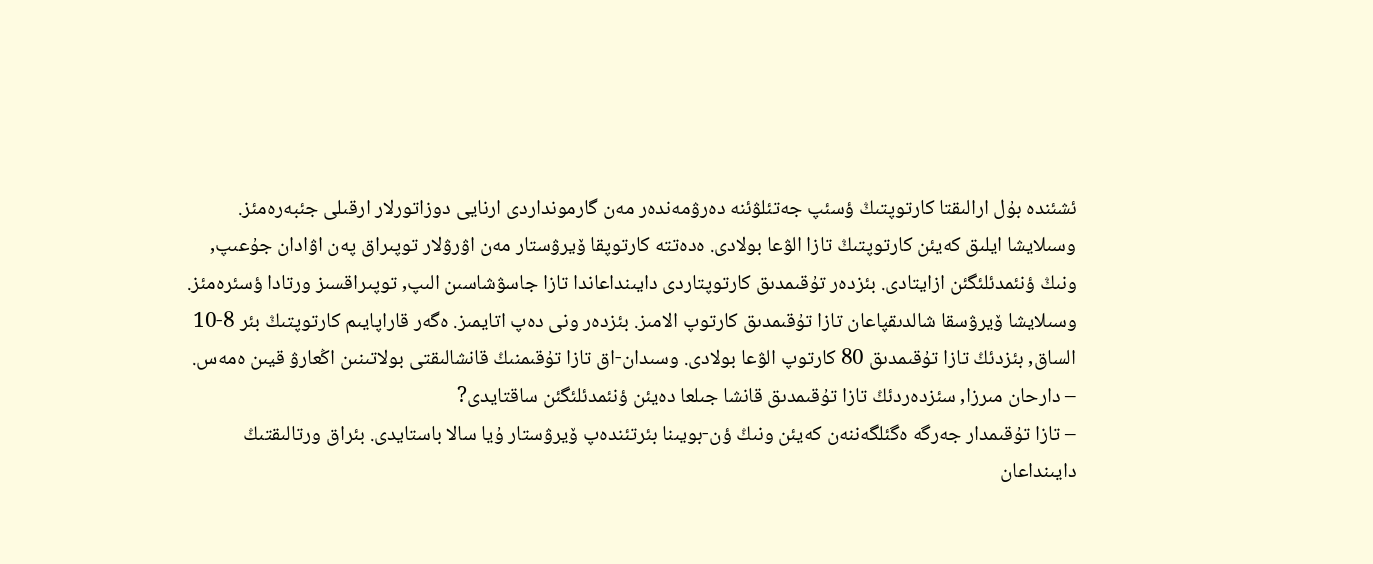ئشئندە بۇل ارالىقتا كارتوپتىڭ ؤسئپ جەتئلۋئنە دەرۋمەندەر مەن گارمونداردى ارنايى دوزاتورلار ارقىلى جئبەرەمئز. وسىلايشا ايلىق كەيئن كارتوپتىڭ تازا الۋعا بولادى. ەدەتتە كارتوپقا ۆيرۋستار مەن اۋرۋلار توپىراق پەن اۋادان جۇعىپ, ونىڭ ؤنئمدئلئگئن ازايتادى. بئزدەر تۇقىمدىق كارتوپتاردى دايىنداعاندا تازا جاسۋشاسىن الىپ, توپىراقسىز ورتادا ؤسئرەمئز. وسىلايشا ۆيرۋسقا شالدىقپاعان تازا تۇقىمدىق كارتوپ الامىز. بئزدەر ونى دەپ اتايمىز. ەگەر قاراپايىم كارتوپتىڭ بئر 8-10 الساق, بئزدئڭ تازا تۇقىمدىق 80 كارتوپ الۋعا بولادى. وسىدان-اق تازا تۇقىمنىڭ قانشالىقتى بولاتىنىن اڭعارۋ قيىن ەمەس.
– دارحان مىرزا, سئزدەردئڭ تازا تۇقىمدىق قانشا جىلعا دەيئن ؤنئمدئلئگئن ساقتايدى?
– تازا تۇقىمدار جەرگە ەگئلگەننەن كەيئن ونىڭ ؤن-بويىنا بئرتئندەپ ۆيرۋستار ۇيا سالا باستايدى. بئراق ورتالىقتىڭ دايىنداعان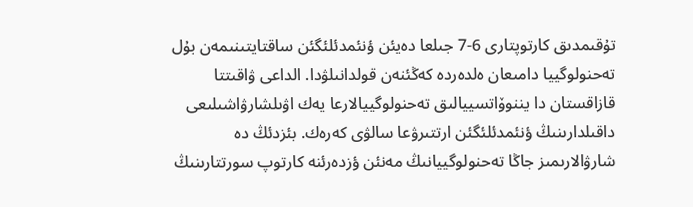تۇقىمدىق كارتوپتارى 6-7 جىلعا دەيئن ؤنئمدئلئگئن ساقتايتىنىمەن بۇل تەحنولوگييا دامىعان ەلدەردە كەڭئنەن قولدانىلۋدا. الداعى ۋاقىتتا قازاقستان دا يننوۆاتسييالىق تەحنولوگييالارعا يەك اۋىلشارۋاشىلىعى داقىلدارىنىڭ ؤنئمدئلئگئن ارتتىرۋعا سالۋى كەرەك. بئزدئڭ دە شارۋالارىمىز جاڭا تەحنولوگييانىڭ مەنئن ؤزدەرئنە كارتوپ سورتتارىنىڭ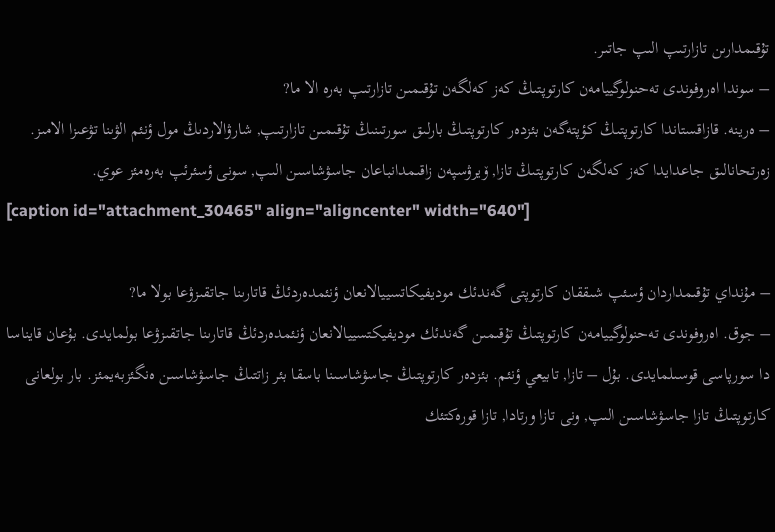تۇقىمدارىن تازارتىپ الىپ جاتىر.
– سوندا اەروفوندى تەحنولوگييامەن كارتوپتىڭ كەز كەلگەن تۇقىمىن تازارتىپ بەرە الا ما?
– ەرينە. قازاقستاندا كارتوپتىڭ كؤپتەگەن بئزدەر كارتوپتىڭ بارلىق سورتىنىڭ تۇقىمىن تازارتىپ, شارۋالاردىڭ مول ؤنئم الۋىنا تۋعىزا الامىز. زەرتحانالىق جاعدايدا كەز كەلگەن كارتوپتىڭ تازا, ۆيرۋسپەن زاقىمدانباعان جاسۋشاسىن الىپ, سونى ؤسئرئپ بەرەمئز عوي.
[caption id="attachment_30465" align="aligncenter" width="640"]

– مۇنداي تۇقىمداردان ؤسئپ شىققان كارتوپتى گەندئك موديفيكاتسييالانعان ؤنئمدەردئڭ قاتارىنا جاتقىزۋعا بولا ما?
– جوق. اەروفوندى تەحنولوگييامەن كارتوپتىڭ تۇقىمىن گەندئك موديفيكتسييالانعان ؤنئمدەردئڭ قاتارىنا جاتقىزۋعا بولمايدى. بۇعان قايناسا دا سورپاسى قوسىلمايدى. بۇل – تازا, تابيعي ؤنئم. بئزدەر كارتوپتىڭ جاسۋشاسىنا باسقا بئر زاتتىڭ جاسۋشاسىن ەنگئزبەيمئز. بار بولعانى كارتوپتىڭ تازا جاسۋشاسىن الىپ, ونى تازا ورتادا, تازا قورەكتئك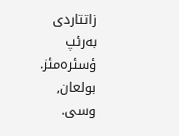زاتتاردى بەرئپ ؤسئرەمئز. بولعان, وسى.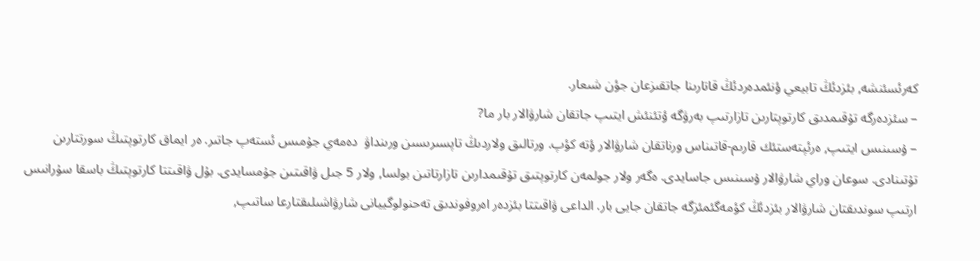كەرئسئنشە, بئزدئڭ تابيعي ؤنئمدەردئڭ قاتارىنا جاتقىزعان جؤن شىعار.
– سئزدەرگە تۇقىمدىق كارتوپتارىن تازارتىپ بەرۋگە ؤتئنئش ايتىپ جاتقان شارۋالار بار ما?
– ۇسىنىس ايتىپ, ەرئپتەستئك قارىم-قاتىناس ورناتقان شارۋالار ؤتە كؤپ. ورتالىق ولاردىڭ تاپسىرىسىن ورىنداۋ  دەمەي جۇمىس ئستەپ جاتىر. ەر ايماق كارتوپتىڭ سورتتارىن تۇتىنادى. سوعان وراي شارۋالار ۇسىنىس جاسايدى. ەگەر ولار جولمەن كارتوپتىق تۇقىمدارىن تازارتاتىن بولسا, ولار 5 جىل ۋاقىتىن جۇمسايدى. بۇل ۋاقىتتا كارتوپتىڭ باسقا سۇرانىس ارتىپ سوندىقتان شارۋالار بئزدئڭ كؤمەگئمئزگە جاتقان جايى بار. الداعى ۋاقىتتا بئزدەر اەروفوندىق تەحنولوگييانى شارۋاشىلىقتارعا ساتىپ,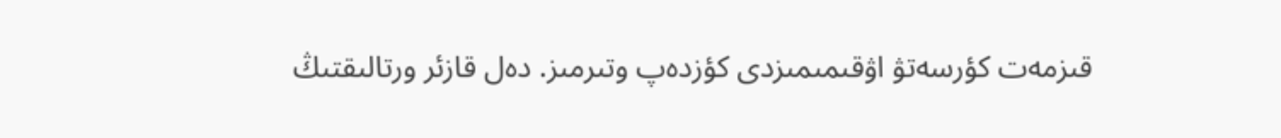قىزمەت كؤرسەتۋ اۋقىمىمىزدى كؤزدەپ وتىرمىز. دەل قازئر ورتالىقتىڭ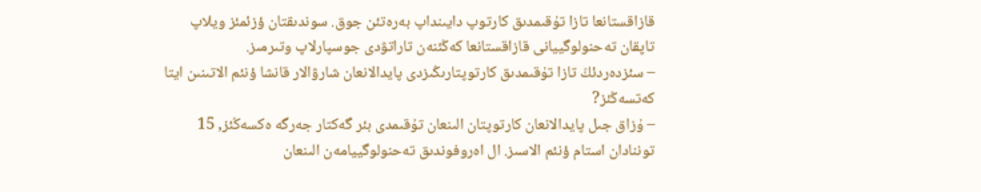قازاقستانعا تازا تۇقىمدىق كارتوپ دايىنداپ بەرەتئن جوق. سوندىقتان ؤزئمئز ويلاپ تاپقان تەحنولوگييانى قازاقستانعا كەڭئنەن تاراتۋدى جوسپارلاپ وتىرمىز.
– سئزدەردئڭ تازا تۇقىمدىق كارتوپتارىڭىزدى پايدالانعان شارۋالار قانشا ؤنئم الاتىنىن ايتا كەتسەڭئز?
– ۇزاق جىل پايدالانعان كارتوپتان الىنعان تۇقىمدى بئر گەكتار جەرگە ەكسەڭئز, 15 توننادان استام ؤنئم الاسىز. ال اەروفوندىق تەحنولوگييامەن الىنعان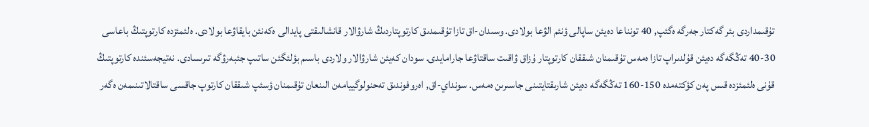تۇقىمداردى بئر گەكتار جەرگە ەگئپ, 40 تونناعا دەيئن ساپالى ؤنئم الۋعا بولادى. وسىدان-اق تازا تۇقىمدىق كارتوپتاردىڭ شارۋالار قانشالىقتى پايدالى ەكەنئن بايقاۋعا بولادى. ەلئمئزدە كارتوپتىڭ باعاسى 30-40 تەڭگەگە دەيئن قۇلدىراپ تازا ەمەس تۇقىمنان شىققان كارتوپتار ۇزاق ۋاقىت ساقتاۋعا جارامايدى. سودان كەيئن شارۋالار ولاردى باسىم بؤلئگئن ساتىپ جئبەرۋگە تىرىسادى. نەتيجەسئندە كارتوپتىڭ قۇنى ەلئمئزدە قىس پەن كؤكتەمدە 150-160 تەڭگەگە دەيئن شارىقتايتىنى جاسىرىن ەمەس. سونداي-اق, اەروفوندىق تەحنولوگييامەن الىنعان تۇقىمنان ؤسئپ شىققان كارتوپ جاقسى ساقتالاتىنىمەن ەگەر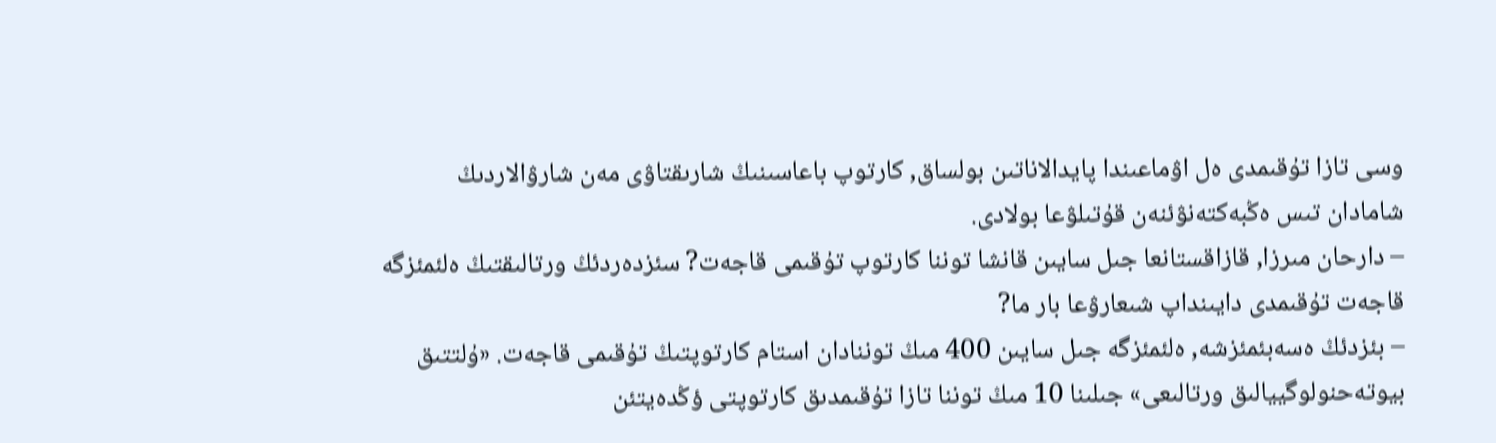وسى تازا تۇقىمدى ەل اۋماعىندا پايدالاناتىن بولساق, كارتوپ باعاسىنىڭ شارىقتاۋى مەن شارۋالاردىڭ شامادان تىس ەڭبەكتەنۋئنەن قۇتىلۋعا بولادى.
– دارحان مىرزا, قازاقستانعا جىل سايىن قانشا توننا كارتوپ تۇقىمى قاجەت? سئزدەردئڭ ورتالىقتىڭ ەلئمئزگە قاجەت تۇقىمدى دايىنداپ شىعارۋعا بار ما?
– بئزدئڭ ەسەبئمئزشە, ەلئمئزگە جىل سايىن 400 مىڭ توننادان استام كارتوپتىڭ تۇقىمى قاجەت. «ۇلتتىق بيوتەحنولوگييالىق ورتالىعى» جىلىنا 10 مىڭ توننا تازا تۇقىمدىق كارتوپتى ؤڭدەيتئن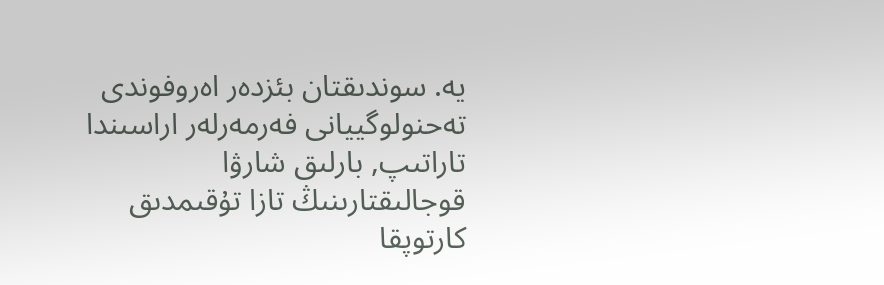يە. سوندىقتان بئزدەر اەروفوندى تەحنولوگييانى فەرمەرلەر اراسىندا تاراتىپ, بارلىق شارۋا قوجالىقتارىنىڭ تازا تۇقىمدىق كارتوپقا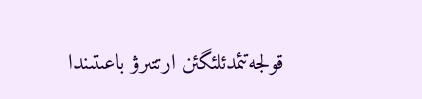قولجەتئمدئلئگئن ارتتىرۋ باعىتىندا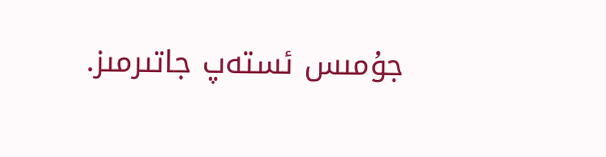جۇمىس ئستەپ جاتىرمىز.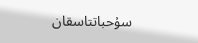سۇحباتتاسقان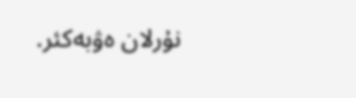نۇرلان ەۋبەكئر.